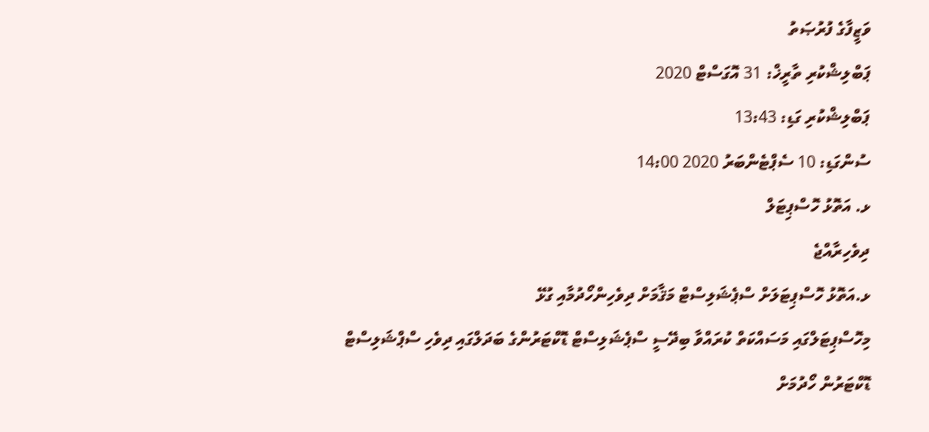ވަޒީފާގެ ފުރުޞަތު
ޕަބްލިޝްކުރި ތާރީޚް: 31 އޮގަސްޓް 2020
ޕަބްލިޝްކުރި ގަޑި: 13:43
ސުންގަޑި: 10 ސެޕްޓެންބަރު 2020 14:00
ޅ. އަތޮޅު ހޮސްޕިޓަލް
ދިވެހިރާއްޖެ
ޅ.އަތޮޅު ހޮސްޕިޓަލަށް ސްޕެޝަލިސްޓް މަޤާމަށް ދިވެހިންހޯދުމާއި ގުޅޭ
މިހޮސްޕިޓަލްގައި މަސައްކަތް ކުރައްވާ ބިދޭސީ ސްޕެޝަލިސްޓް ޑޮކްޓަރުންގެ ބަދަލްގައި ދިވެހި ސްޕްޝަލިސްޓް ޑޮކްޓަރުން ހޯދުމަށް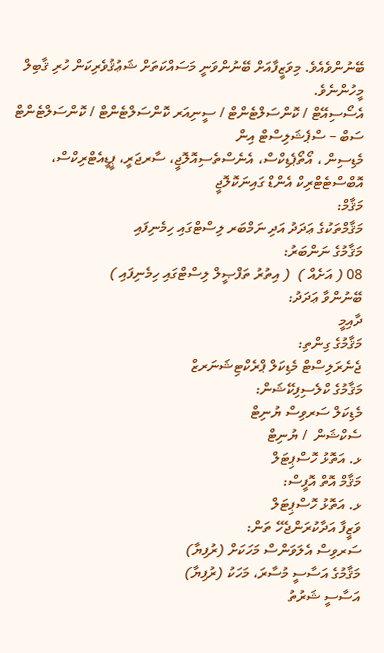ބޭނުންވެއެވެ. މިވަޒީފާއަށް ބޭނުންވަނީ މަސައްކަތަށް ޝަޢުޤުވެރިކަން ހުރި ޤާބިލް މީހުންނެވެ.
އެސޯސިއޭޓް / ކޮންސަލްޓެންޓް / ސީނިއަރ ކޮންސަލްޓެންޓް / ކޮންސަލްޓެންޓް ސަބް – ސްޕެޝަލިސްޓް އިން
މެޑިސިން ، އޯތޯޕެޑިކްސް، އެނެސްތެސިއޮލޮޖީ، ސާރޖަރީ، ޕީޑީއެޓްރިކްސް، އޮބްސްޓެޓްރިކް އެންޑް ގައިނަކޮލޮޖީ
މަޤާމް:
މަޤާމްތަކުގެ ޢަދަދު އަދި ނަމްބަރ ލިސްޓްގައި ހިމެނިފައި
މަޤާމުގެ ނަންބަރު:
08 ( އަށެއް )  ( އިތުރު ތަފްޞީލް ލިސްޓްގައި ހިމެނިފައި )
ބޭނުންވާ ޢަދަދު:
ދާއިމީ
މަޤާމުގެ ގިންތި:
ޖެނެރަލިސްޓް މެޑިކަލް ޕްރެކްޓިޝަނަރޒް
މަޤާމުގެ ކްލެސިފިކޭޝަން:
މެޑިކަލް ސަރވިސް ޔުނިޓް
ސެކްޝަން  / ޔުނިޓް
ޅ. އަތޮޅު ހޮސްޕިޓަލް
މަޤާމް އޮތް އޮފީސް:
ޅ. އަތޮޅު ހޮސްޕިޓަލް
ވަޒީފާ އަދާކުރަންޖެހޭ ތަން:
ސަރވިސް އެލަވަންސް މަހަކަށް (ރުފިޔާ)
މަޤާމުގެ އަސާސީ މުސާރަ، މަހަކު (ރުފިޔާ)
އަސާސީ ޝަރުތު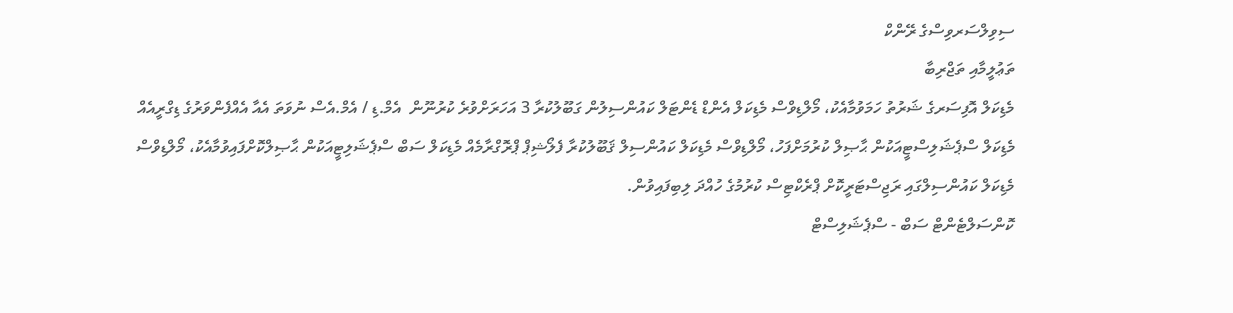ސިވިލްސަރވިސްގެ ރޭންކް
ތަޢުލީމާއި ތަޖްރިބާ
މެޑިކަލް އޮފިސަރގެ ޝަރުތު ހަމަވުމާއެކު، މޯލްޑިވްސް މެޑިކަލް އެންޑް ޑެންޓަލް ކައުންސިލުން ގަބޫލުކުރާ 3 އަހަރަށްވުރެ ކުރުނޫން  އެމް.ޑި / އެމް.އެސް ނުވަތަ އެއާ އެއްފެންވަރުގެ ޑިގްރީއެއް މެޑިކަލް ސްޕެޝަލިސްޓީއަކުން ޙާޞިލް ކުރުމަށްފަހު، މޯލްޑިވްސް މެޑިކަލް ކައުންސިލް ޤަބޫލުކުރާ ފެލޯޝިޕް ޕްރޮގްރާމެއް މެޑިކަލް ސަބް ސްޕެޝަލިޓީއަކުން ޙާޞިލްކޮށްފައިވުމާއެކު، މޯލްޑިވްސް މެޑިކަލް ކައުންސިލްގައި ރަޖިސްޓަރީކޮށް ޕްރެކްޓިސް ކުރުމުގެ ހުއްދަ ލިބިފައިވުން.
ކޮންސަލްޓެންޓް ސަބް - ސްޕެޝަލިސްޓް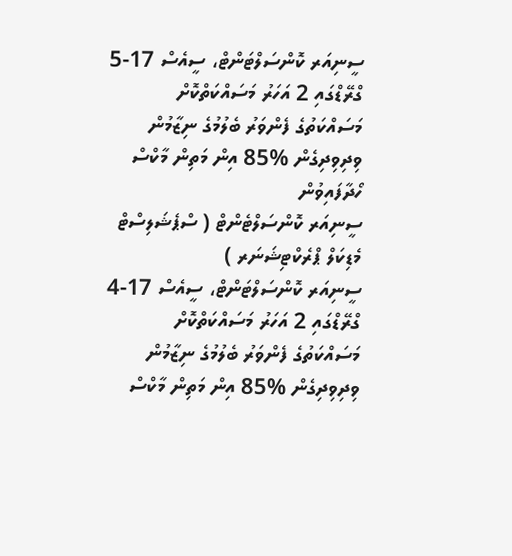ސީނިއަރ ކޮންސަލްޓަންޓް، ސީއެސް 17-5 ގްރޭޑްގައި 2 އަހަރު މަސައްކަތްކޮށް މަސައްކަތުގެ ފެންވަރު ބެލުމުގެ ނިޒާމުން ވިދިވިދިގެން %85 އިން މަތިން މާކްސް ހޯދާފައިވުން
ސީނިއަރ ކޮންސަލްޓެންޓް ( ސްޕެޝަލިސްޓް މެޑިކަލް ޕްރެކްޓިޝަނަރ )
ސީނިއަރ ކޮންސަލްޓަންޓް، ސީއެސް 17-4 ގްރޭޑްގައި 2 އަހަރު މަސައްކަތްކޮށް މަސައްކަތުގެ ފެންވަރު ބެލުމުގެ ނިޒާމުން ވިދިވިދިގެން %85 އިން މަތިން މާކްސް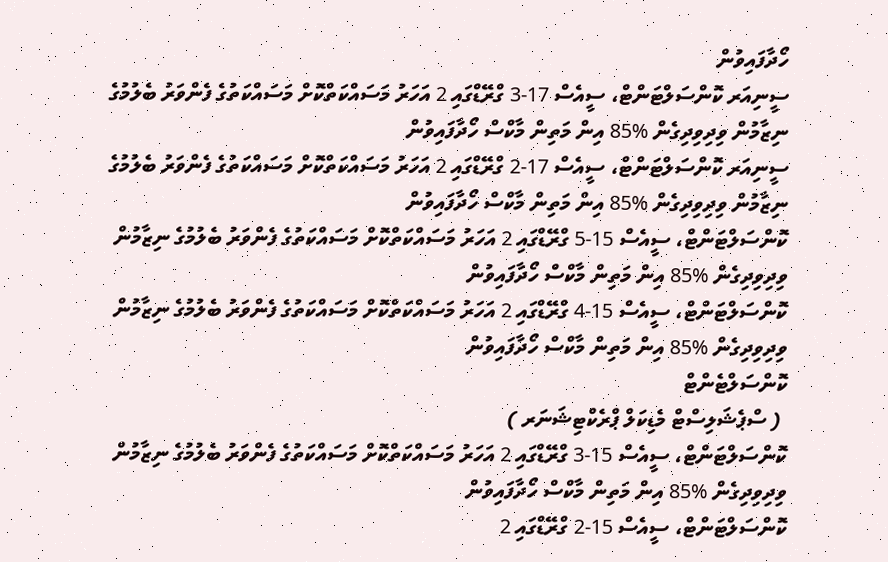ހޯދާފައިވުން
ސީނިއަރ ކޮންސަލްޓަންޓް، ސީއެސް 17-3 ގްރޭޑްގައި 2 އަހަރު މަސައްކަތްކޮށް މަސައްކަތުގެ ފެންވަރު ބެލުމުގެ ނިޒާމުން ވިދިވިދިގެން %85 އިން މަތިން މާކްސް ހޯދާފައިވުން
ސީނިއަރ ކޮންސަލްޓަންޓް، ސީއެސް 17-2 ގްރޭޑްގައި 2 އަހަރު މަސައްކަތްކޮށް މަސައްކަތުގެ ފެންވަރު ބެލުމުގެ ނިޒާމުން ވިދިވިދިގެން %85 އިން މަތިން މާކްސް ހޯދާފައިވުން
ކޮންސަލްޓަންޓް، ސީއެސް 15-5 ގްރޭޑްގައި 2 އަހަރު މަސައްކަތްކޮށް މަސައްކަތުގެ ފެންވަރު ބެލުމުގެ ނިޒާމުން ވިދިވިދިގެން %85 އިން މަތިން މާކްސް ހޯދާފައިވުން
ކޮންސަލްޓަންޓް، ސީއެސް 15-4 ގްރޭޑްގައި 2 އަހަރު މަސައްކަތްކޮށް މަސައްކަތުގެ ފެންވަރު ބެލުމުގެ ނިޒާމުން ވިދިވިދިގެން %85 އިން މަތިން މާކްސް ހޯދާފައިވުން
ކޮންސަލްޓެންޓް
 ( ސްޕެޝަލިސްޓް މެޑިކަލް ޕްރެކްޓިޝަނަރ )
ކޮންސަލްޓަންޓް، ސީއެސް 15-3 ގްރޭޑްގައި 2 އަހަރު މަސައްކަތްކޮށް މަސައްކަތުގެ ފެންވަރު ބެލުމުގެ ނިޒާމުން ވިދިވިދިގެން %85 އިން މަތިން މާކްސް ހޯދާފައިވުން
ކޮންސަލްޓަންޓް، ސީއެސް 15-2 ގްރޭޑްގައި 2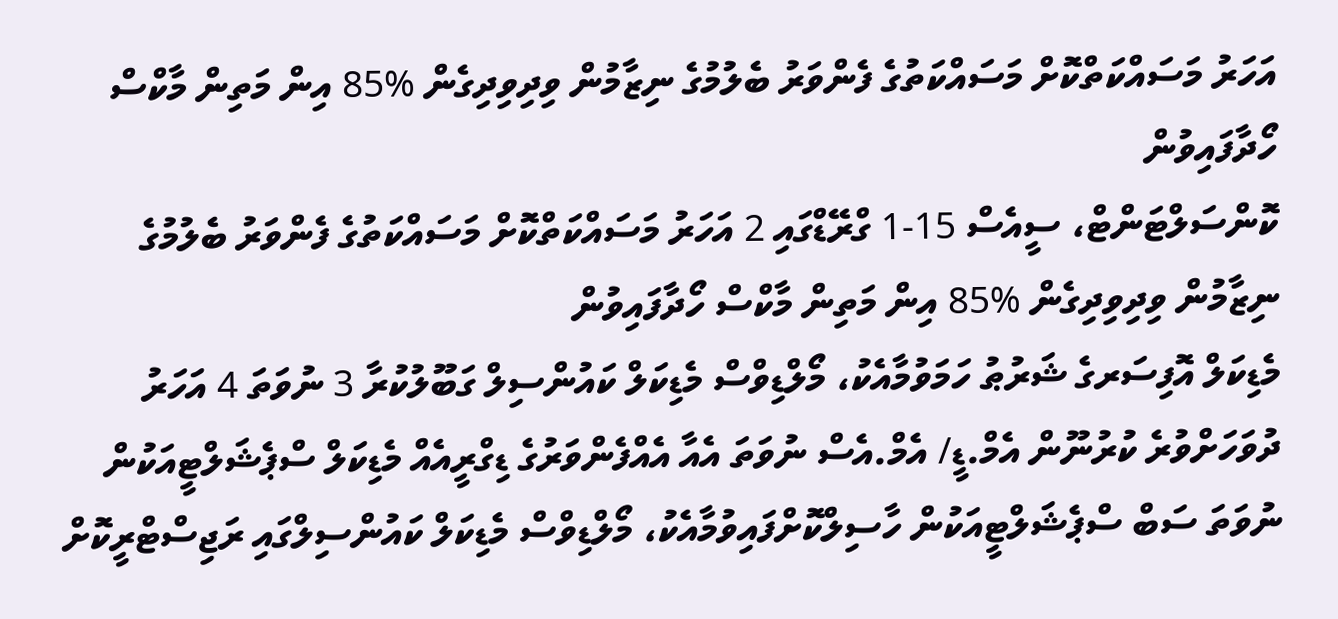އަހަރު މަސައްކަތްކޮށް މަސައްކަތުގެ ފެންވަރު ބެލުމުގެ ނިޒާމުން ވިދިވިދިގެން %85 އިން މަތިން މާކްސް ހޯދާފައިވުން
ކޮންސަލްޓަންޓް، ސީއެސް 15-1 ގްރޭޑްގައި 2 އަހަރު މަސައްކަތްކޮށް މަސައްކަތުގެ ފެންވަރު ބެލުމުގެ ނިޒާމުން ވިދިވިދިގެން %85 އިން މަތިން މާކްސް ހޯދާފައިވުން
މެޑިކަލް އޮފިސަރގެ ޝަރުޠު ހަމަވުމާއެކު، މޯލްޑިވްސް މެޑިކަލް ކައުންސިލް ގަބޫލުކުރާ 3 ނުވަތަ 4 އަހަރު ދުވަހަށްވުރެ ކުރުނޫން އެމް.ޑީ/ އެމް.އެސް ނުވަތަ އެއާ އެއްފެންވަރުގެ ޑިގްރީއެއް މެޑިކަލް ސްޕެޝަލްޓީއަކުން ނުވަތަ ސަބް ސްޕެޝަލްޓީއަކުން ހާސިލްކޮށްފައިވުމާއެކު، މޯލްޑިވްސް މެޑިކަލް ކައުންސިލްގައި ރަޖިސްޓްރީކޮށް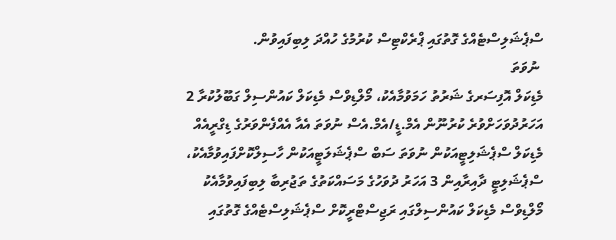ސްޕެޝަލިސްޓެއްގެ ގޮތުގައި ޕްރެކްޓިސް ކުރުމުގެ ހުއްދަ ލިބިފައިވުން.
 ނުވަތަ
މެޑިކަލް އޮފިސަރގެ ޝަރުތު ހަމަވުމާއެކު، މޯލްޑިވްސް މެޑިކަލް ކައުންސިލް ގަބޫލުކުރާ 2 އަހަރުދުވަހަށްވުރެ ކުރުނޫން އެމް.ޑީ/އެމް.އެސް ނުވަތަ އެއާ އެއްފެންވަރުގެ ޑިގްރީއެއް މެޑިކަލް ސްޕެޝަލިޓީއަކުން ނުވަތަ ސަބް ސްޕެޝަލަޓީއަކުން ހާސިލްކޮށްފައިވުމާއެކު، ސްޕެޝަލިޓީ ދާއިރާއިން 3 އަހަރު ދުވަހުގެ މަސައްކަތުގެ ތަޖުރިބާ ލިބިފައިވުމާއެކު މޯލްޑިވްސް މެޑިކަލް ކައުންސިލްގައި ރަޖިސްޓްރީކޮށް ސްޕެޝަލިސްޓެއްގެ ގޮތުގައި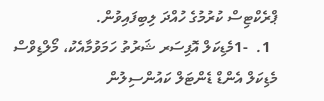ޕްރެކްޓިސް ކުރުމުގެ ހުއްދަ ލިބިފައިވުން.
  1.  -1މެޑިކަލް އޮފިސަރ ޝަރުތު ހަމަވުމާއެކު، މޯލްޑިވްސް މެޑިކަލް އެންޑް ޑެންޓަލް ކައުންސިލުން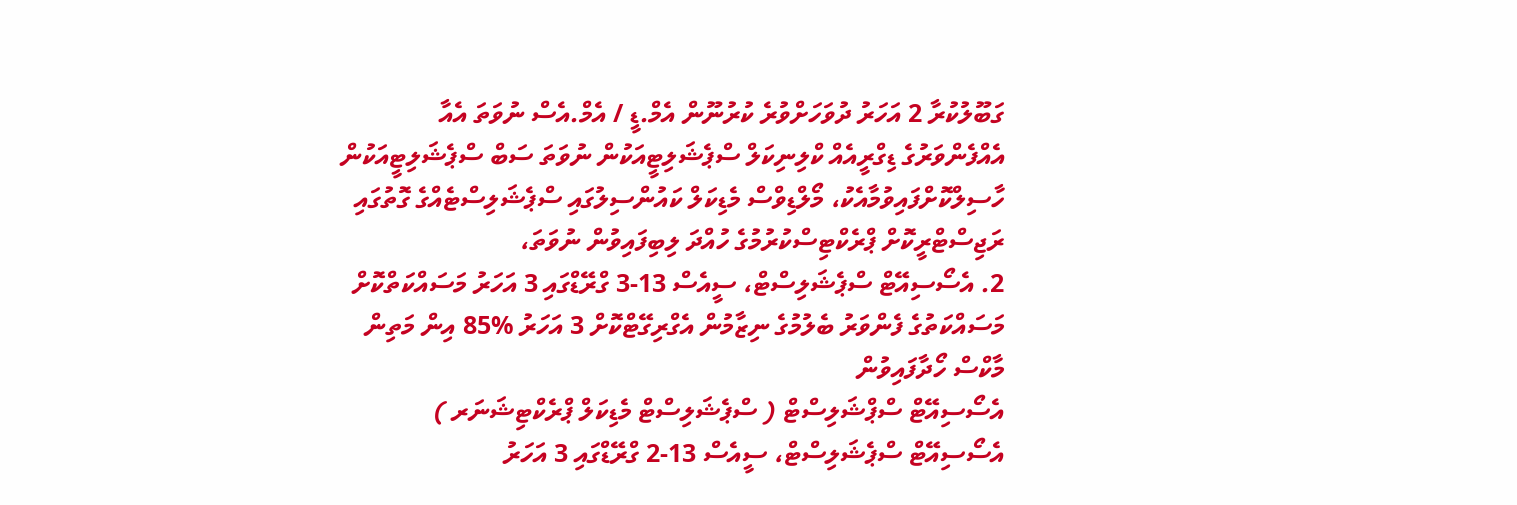ގަބޫލުކުރާ 2 އަހަރު ދުވަހަށްވުރެ ކުރުނޫން އެމް.ޑީ / އެމް.އެސް ނުވަތަ އެއާ އެއްފެންވަރުގެ ޑިގްރީއެއް ކްލިނިކަލް ސްޕެޝަލިޓީއަކުން ނުވަތަ ސަބް ސްޕެޝަލިޓީއަކުން ހާސިލްކޮށްފައިވުމާއެކު، މޯލްޑިވްސް މެޑިކަލް ކައުންސިލުގައި ސްޕެޝަލިސްޓެއްގެ ގޮތުގައި ރަޖިސްޓްރީކޮށް ޕްރެކްޓިސްކުރުމުގެ ހުއްދަ ލިބިފައިވުން ނުވަތަ،
2. އެސޯސިއޭޓް ސްޕެޝަލިސްޓް، ސީއެސް 13-3 ގްރޭޑްގައި 3 އަހަރު މަސައްކަތްކޮށް މަސައްކަތުގެ ފެންވަރު ބެލުމުގެ ނިޒާމުން އެގްރިގޭޓްކޮށް 3 އަހަރު %85 އިން މަތިން މާކްސް ހޯދާފައިވުން
އެސޯސިއޭޓް ސްޕްޝަލިސްޓް ( ސްޕެޝަލިސްޓް މެޑިކަލް ޕްރެކްޓިޝަނަރ )
އެސޯސިއޭޓް ސްޕެޝަލިސްޓް، ސީއެސް 13-2 ގްރޭޑްގައި 3 އަހަރު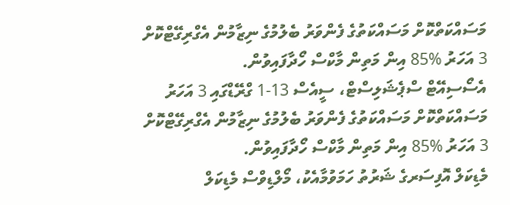މަސައްކަތްކޮށް މަސައްކަތުގެ ފެންވަރު ބެލުމުގެ ނިޒާމުން އެގްރިގޭޓްކޮށް 3 އަހަރު %85 އިން މަތިން މާކްސް ހޯދާފައިވުން.
އެސޯސިއޭޓް ސްޕެޝަލިސްޓް، ސީއެސް 13-1 ގްރޭޑްގައި 3 އަހަރު މަސައްކަތްކޮށް މަސައްކަތުގެ ފެންވަރު ބެލުމުގެ ނިޒާމުން އެގްރިގޭޓްކޮށް 3 އަހަރު %85 އިން މަތިން މާކްސް ހޯދާފައިވުން.
މެޑިކަލް އޮފިސަރގެ ޝަރުތު ހަމަވުމާއެކު، މޯލްޑިވްސް މެޑިކަލް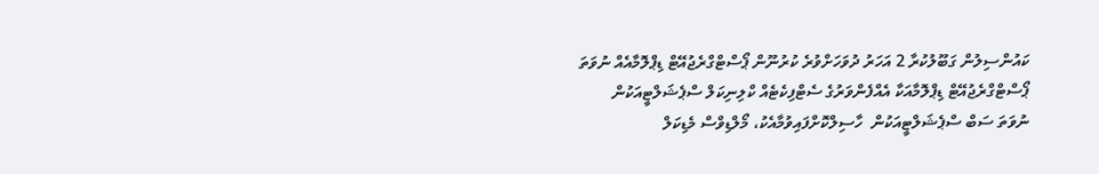ކައުންސިލުން ގަބޫލުކުރާ 2 އަހަރު ދުވަހަށްވުރެ ކުރުނޫން ޕޯސްޓްގްރެޖުއޭޓް ޑިޕްލޮމާއެއް ނުވަތަ ޕޯސްޓްގްރެޖުއޭޓް ޑިޕްލޮމާއަކާ އެއްފެންވަރުގެ ސެޓްފިކެޓެއް ކްލިނިކަލް ސްޕެޝަލްޓީއަކުން ނުވަތަ ސަބް ސްޕެޝަލްޓީއަކުން  ހާސިލްކޮށްފައިވުމާއެކު، މޯލްޑިވްސް މެޑިކަލް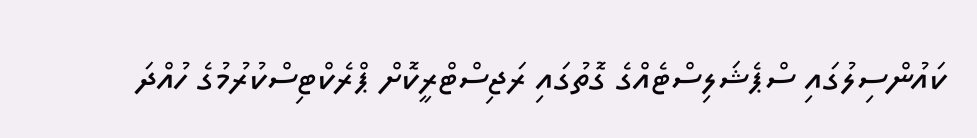ކައުންސިލުގައި ސްޕެޝަލިސްޓެއްގެ ގޮތުގައި ރަޖިސްޓްރީކޮށް ޕްރެކްޓިސްކުރުމުގެ ހުއްދަ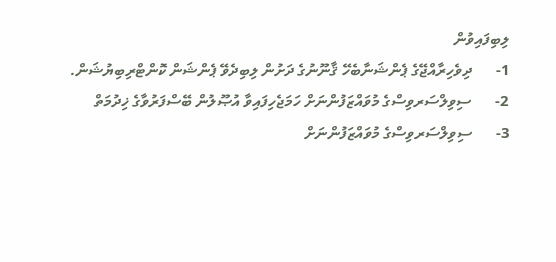ލިބިފައިވުން
1-      ދިވެހިރާއްޖޭގެ ޕެންޝަނާބެހޭ ޤާނޫނުގެ ދަށުން ލިބިދެވޭ ޕެންޝަން ކޮންޓްރިބިޔުޝަން.
2-      ސިވިލްސަރވިސްގެ މުވައްޒަފުންނަށް ހަމަޖެހިފައިވާ އުޞޫލުން ބޭސްފަރުވާގެ ޚިދުމަތް
3-      ސިވިލްސަރވިސްގެ މުވައްޒަފުންނަށް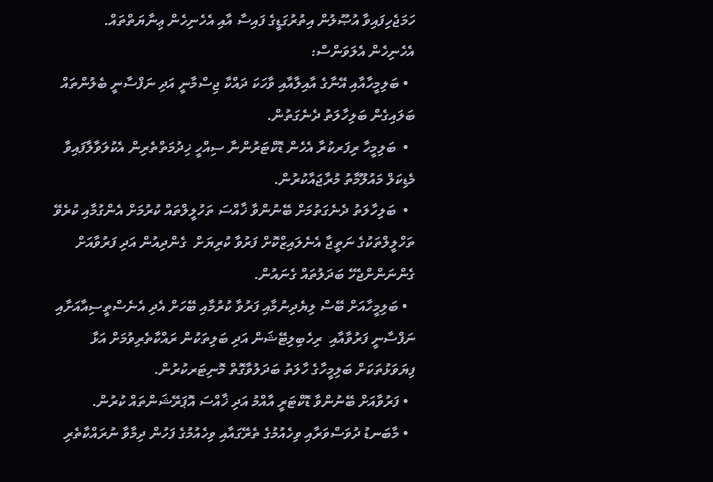ހަމަޖެހިފައިވާ އުޞޫލުން އިތުރުގަޑީގެ ފައިސާ އާއި އެހެނިހެން ޢިނާޔަތްތައް.
އެހެނިހެން އެލަވަންސް:
  • ބަލިމީހާއާއި އޭނާގެ އާއިލާއާއި ވާހަކަ ދައްކާ ޖިސްމާނީ އަދި ނަފްސާނީ ބެލުންތައް ބަލައިގެން ބަލިހާލަތު ދެނެގަތުން.
  •  ބަލިމީހާ ރިފަރކުރާ އެހެން ޑޮކްޓަރުންނާ ސިއްހީ ޚިދުމަތްތެރިން އެކުލަވާލާފައިވާ މެޑިކަލް މައުލޫމާތު މުރާޖައާކުރުން.
  •  ބަލިހާލަތު ދެނެގަތުމަށް ބޭނުންވާ ޚާއްސަ ތަހުލީލްތައް ކުރުމަށް އެންގުމާއި ކުރެވޭ ތަހްލީލްތަކުގެ ނަތީޖާ އެނެލައިޒްކޮށް ފަރުވާ ކުރިޔަށް  ގެންދިއުން އަދި ފަރުވާއަށް ގެންނަންށްޖެހޭ ބަދަލުތައް ގެނައުން.
  • ބަލިމީހާއަށް ބޭސް ލިޔެދިނުމާއި ފަރުވާ ކުރުމާއި ބޭހަށް އެދި އެނެސްތީސިއާއަށާއި ނަފްސާނީ ފަރުވާއާއި  ރިހެބިލިޓޭޝަން އަދި ބަލިތަކުން ރައްކާތެރިވުމަށް އަޅާ ފިޔަވަޅުތަކަށް ބަލިމީހާގެ ހާލަތު ބަދަލުވާގޮތް މޮނިޓަރކުރުން.
  • ފަރުވާއަށް ބޭނުންވާ ޑޮކްޓަރީ އާއްމު އަދި ޚާއްސަ އޮޕަރޭޝަންތައް ކުރުން.
  • މާބަނޑު ދުވަސްވަރާއި ވިހެއުމުގެ ތެރޭގައާއި ވިހެއުމުގެ ފަހުން ދިމާވާ ނުރައްކާތެރި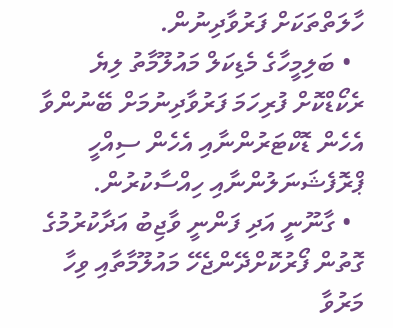ހާލަތްތަކަށް ފަރުވާދިނުން.
  • ބަލިމީހާގެ މެޑިކަލް މައުލޫމާތު ލިޔެ ރެކޯޑްކޮށް ފުރިހަމަ ފަރުވާދިނުމަށް ބޭނުންވާ އެހެން ޑޮކްޓަރުންނާއި އެހެން ސިއްހީ ޕްރޮފެޝަނަލުންނާއި ހިއްސާކުރުން.
  • ގާނޫނީ އަދި ފަންނީ ވާޖިބު އަދާކުރުމުގެ ގޮތުން ފޯރުކޮށްދޭންޖެހޭ މައުލޫމާތާއި ވިހާ މަރުވާ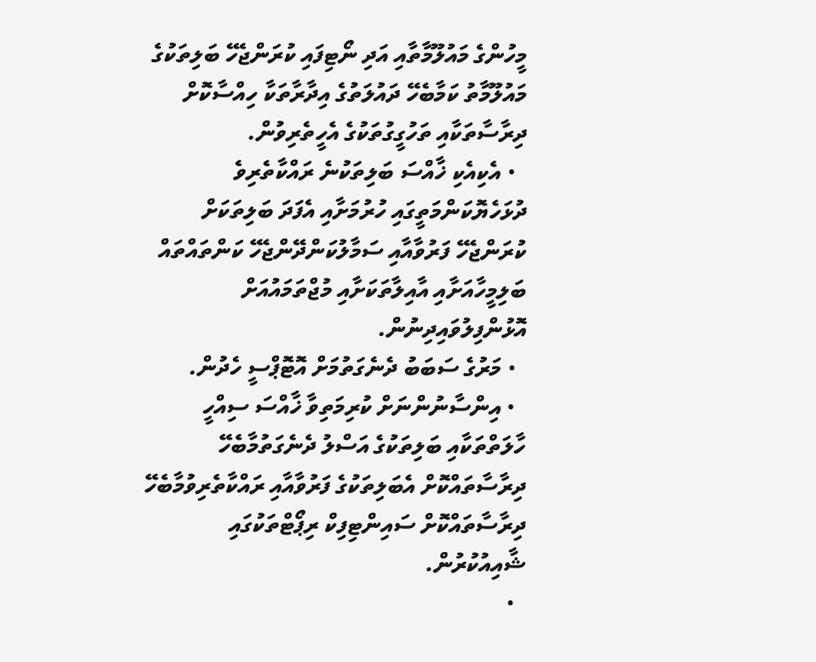މީހުންގެ މައުލޫމާތާއި އަދި ނޯޓިފައި ކުރަންޖެހޭ ބަލިތަކުގެ މައުލޫމާތު ކަމާބެހޭ ދައުލަތުގެ އިދާރާތަކާ ހިއްސާކޮށް ދިރާސާތަކާއި ތަހުގީގުތަކުގެ އެހީތެރިވުން.
  • އެކިއެކި ޚާއްސަ ބަލިތަކުނެ ރައްކާތެރިވެ ދުޅަހެޔޮކަންމަތީގައި ހުރުމަށާއި އެފަދަ ބަލިތަކަށް ކުރަންޖެހޭ ފަރުވާއާއި ސަމާލުކަންދޭންޖެހޭ ކަންތައްތައް ބަލިމީހާއަށާއި އާއިލާތަކަށާއި މުޖްތަމައުއަށް އޮޅުންފިލުވައިދިނުން.
  • މަރުގެ ސަބަބު ދެނެގަތުމަށް އޮޓޮޕްސީ ހެދުން.
  • އިންސާނުންނަށް ކުރިމަތިވާ ޚާއްސަ ސިއްހީ ހާލަތްތަކާއި ބަލިތަކުގެ އަސްލު ދެނެގަތުމާބެހޭ ދިރާސާތައްކޮށް އެބަލިތަކުގެ ފަރުވާއާއި ރައްކާތެރިވުމާބެހޭ ދިރާސާތައްކޮށް ސައިންޓިފިކް ރިޕޯޓްތަކުގައި ޝާއިއުކުރުން.
  •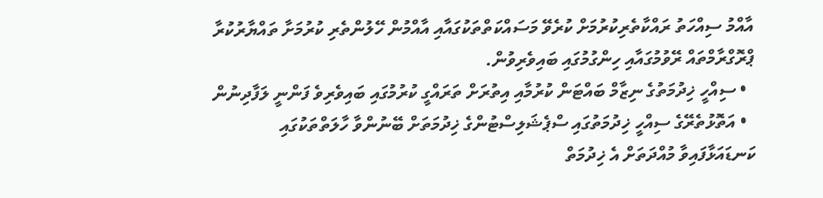އާއްމު ސިއްހަތު ރައްކާތެރިކުރުމަށް ކުރެވޭ މަސައްކަތްތަކުގައާއި އާއްމުން ހޭލުންތެރި ކުރުމަށާ ތައްޔާރުކުރާ ޕްރޮގްރާމްތައް ރޭވުމުގައާއި ހިންގުމުގައި ބައިވެރިވުން.
  • ސިއްހީ ޚިދުމަތުގެ ނިޒާމް ބައްޓަން ކުރުމާއި އިތުރަށް ތަރައްގީ ކުރުމުގައި ބައިވެރިވެ ފަންނީ ލަފާދިނުން
  • އަތޮޅުތެރޭގެ ސިއްހީ ޚިދުމަތުގައި ސްޕެޝަލިސްޓުންގެ ޚިދުމަތަށް ބޭނުންވާ ހާލަތްތަކުގައި ކަނޑައަޅާފައިވާ މުއްދަތަށް އެ ޚިދުމަތް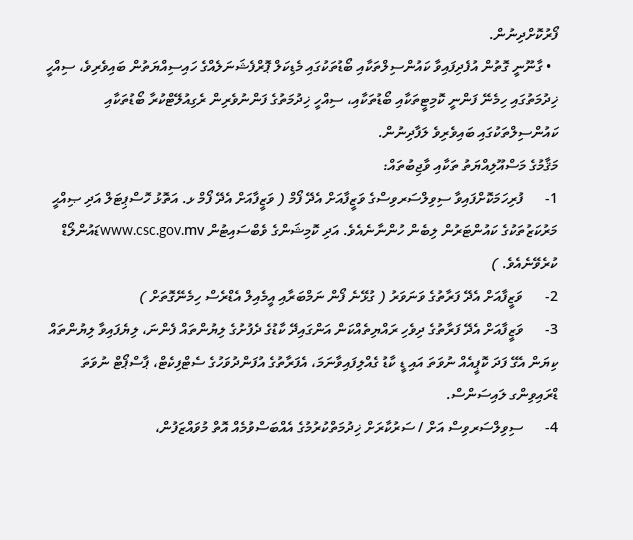ފޯރުކޮށްދިނުން.
  • ގާނޫނީ ގޮތުން އުފެދިފައިވާ ކައުންސިލްތަކާއި ބޯޑުތަކުގައި މެޑިކަލް ޕޮރްފެޝަނަލެއްގެ ހައިސިއްޔަތުން ބައިވެރިވެ، ސިއްހީ ޚިދުމަތުގައި ހިމެނޭ ފަންނީ ކޮމިޓީތަކާއި ބޯޑުތަކާއި، ސިއްހީ ޚިދުމަތުގެ ފަންނުވެރިން ރެގިއުލޭޓްކުރާ ބޯޑުތަކާއި ކައުންސިލްތަކުގައި ބައިވެރިވެ ލަފާދިނުން.
މަޤާމުގެ މަސްއޫލިއްޔަތު ތަކާއި ވާޖިބުތައް:
1-      ފުރިހަމަކޮށްފައިވާ ސިވިލްސަރވިސްގެ ވަޒީފާއަށް އެދޭ ފޯމް ( ވަޒީފާއަށް އެދޭ ފޯމް ޅ. އަތޮޅު ހޮސްޕިޓަލް އަދި ޞިއްޙީ މަރުކަޒުތަކުގެ ކައުންޓަރުން ލިބެން ހުންނާނެއެވެ. އަދި ކޮމިޝަންގެ ވެބްސައިޓުން www.csc.gov.mvޑައުންލޯޑް ކުރެވޭނެއެވެ. )
2-      ވަޒީފާއަށް އެދޭ ފަރާތުގެ ވަނަވަރު ( ގުޅޭނެ ފޯން ނަމްބަރާއި އީމެއިލް އެޑްރެސް ހިމެނޭގޮތަށް )
3-      ވަޒީފާއަށް އެދޭ ފަރާތުގެ ދިވެހި ރައްޔިތެއްކަން އަންގައިދޭ ކާޑުގެ ދެފުށުގެ ލިޔުންތައް ފެންނަ، ލިޔެފައިވާ ލިޔުންތައް ކިޔަން އެގޭ ފަދަ ކޮޕީއެއް ނުވަތަ އައި ޑީ ކާޑު ގެއްލިފައިވާނަމަ، އެފަރާތުގެ އުފަންދުވަހުގެ ސެޓްފިކެޓް، ޕާސްޕޯޓް ނުވަތަ ޑްރައިވިންގ ލައިސަންސް.
4-      ސިވިލްސަރވިސް އަށް / ސަރުކާރަށް ޚިދުމަތްކުރުމުގެ އެއްބަސްވުމެއް އޮތް މުވައްޒަފުން،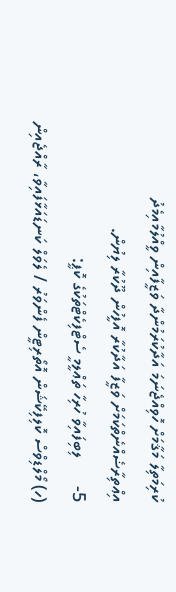ކުރިމަތިލާ މަޤާމަށް ހޮވިއްޖެނަމަ އަދާކުރަމުންދާ ވަޒީފާއިން ވީއްލުމާއިމެދު އިޢްތިރާޟެއްނެތްކަމަށް ވަޒީފާ އަދާކުރާ އޮފީހުން ދޫކުރާ ލިޔުން.
5-      ލިބިފައިވާ ހުރިހާ ތަޢްލީމީ ސެޓްފިކެޓްތަކުގެ ކޮޕީ:
(ހ) މޯލްޑިވްސް ކޮލިފިކޭޝަން އޮތޯރިޓީން ފެންވަރު / ލެވަލް ކަނޑައަޅާފައިވާ، ރާއްޖެއިން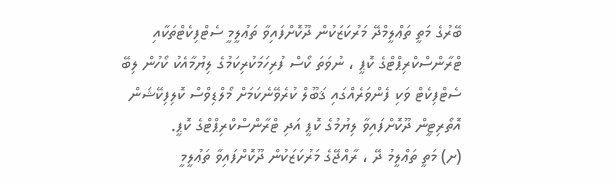ބޭރުގެ މަތީ ތަޢްލީމްދޭ މަރުކަޒަކުން ދޫކޮށްފައިވާ ތަޢުލީމީ ސެޓްފިކެޓްތަކާއި ޓްރާންސްކްރިޕްޓްގެ ކޮޕީ ، ނުވަތަ ކޯސް ފުރިހަމަކުރިކަމުގެ ލިޔުމާއެކު ކޯހުން ލިބޭ ސެޓްފިކެޓް ވަކި ފެންވަރެއްގައި ޤަބޫލް ކުރެވޭނެކަމަށް މޯލްޑިވްސް ކޮލިފިކޭޝަން އޮތޯރިޓީން ދޫކޮށްފައިވާ ލިޔުމުގެ ކޮޕީ އަދި ޓްރާންސްކްރިޕްޓްގެ ކޮޕީ.
(ށ) މަތީ ތަޢްލީމު ދޭ ، ރާއްޖޭގެ މަރުކަޒަކުން ދޫކޮށްފައިވާ ތަޢުލީމީ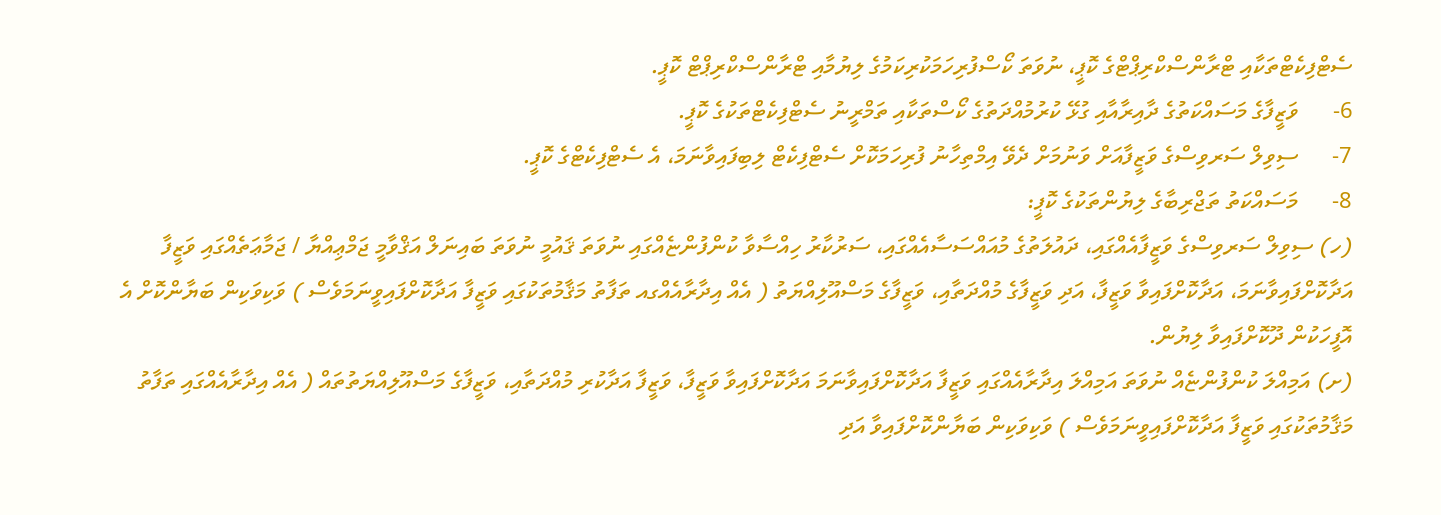ސެޓްފިކެޓްތަކާއި ޓްރާންސްކްރިޕްޓްގެ ކޮޕީ، ނުވަތަ ކޯސްފުރިހަމަކުރިކަމުގެ ލިޔުމާއި ޓްރާންސްކްރިޕްޓް ކޮޕީ.
6-      ވަޒީފާގެ މަސައްކަތުގެ ދާއިރާއާއި ގުޅޭ ކުރުމުއްދަތުގެ ކޯސްތަކާއި ތަމްރީނު ސެޓްފިކެޓްތަކުގެ ކޮޕީ.
7-      ސިވިލް ސަރވިސްގެ ވަޒީފާއަށް ވަނުމަށް ދެވޭ އިމްތިހާނު ފުރިހަމަކޮށް ސެޓްފިކެޓް ލިބިފައިވާނަމަ، އެ ސެޓްފިކެޓްގެ ކޮޕީ.
8-      މަސައްކަތު ތަޖްރިބާގެ ލިޔުންތަކުގެ ކޮޕީ:
(ހ) ސިވިލް ސަރވިސްގެ ވަޒީފާއެއްގައި، ދައުލަތުގެ މުއައްސަސާއެއްގައި، ސަރުކާރު ހިއްސާވާ ކުންފުންޏެއްގައި ނުވަތަ ޤައުމީ ނުވަތަ ބައިނަލް އަޤްވާމީ ޖަމްޢިއްޔާ / ޖަމާޢަތެއްގައި ވަޒީފާ އަދާކޮށްފައިވާނަމަ، އަދާކޮށްފައިވާ ވަޒީފާ، އަދި ވަޒީފާގެ މުއްދަތާއި، ވަޒީފާގެ މަސްއޫލިއްޔަތު ( އެއް އިދާރާއެއްގއ ތަފާތު މަޤާމުތަކުގައި ވަޒީފާ އަދާކޮށްފައިވީނަމަވެސް ) ވަކިވަކިން ބަޔާންކޮށް އެ އޮފީހަކުން ދޫކޮށްފައިވާ ލިޔުން.
(ށ) އަމިއްލަ ކުންފުންޏެއް ނުވަތަ އަމިއްލަ އިދާރާއެއްގައި ވަޒީފާ އަދާކޮށްފައިވާނަމަ އަދާކޮށްފައިވާ ވަޒީފާ، ވަޒީފާ އަދާކުރި މުއްދަތާއި، ވަޒީފާގެ މަސްއޫލިއްޔަތުތައް ( އެއް އިދާރާއެއްގައި ތަފާތު މަޤާމުތަކުގައި ވަޒީފާ އަދާކޮށްފައިވީނަމަވެސް ) ވަކިވަކިން ބަޔާންކޮށްފައިވާ އަދި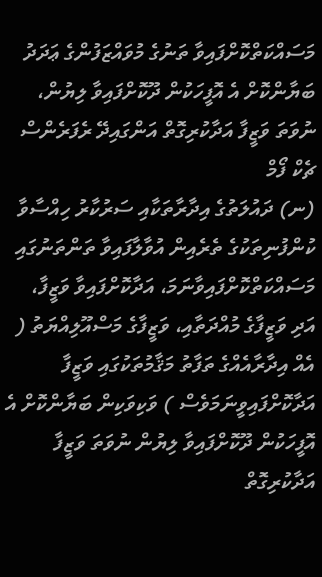މަސައްކަތްކޮށްފައިވާ ތަނުގެ މުވައްޒަފުންގެ ޢަދަދު ބަޔާންކޮށް އެ އޮފީހަކުން ދޫކޮށްފައިވާ ލިޔުން، ނުވަތަ ވަޒީފާ އަދާކުރިގޮތް އަންގައިދޭ ރެފަރެންސް ޗެކް ފޯމް
(ނ) ދައުލަތުގެ އިދާރާތަކާއި ސަރުކާރު ހިއްސާވާ ކުންފުނިތަކުގެ ތެރެއިން އުވާލާފައިވާ ތަންތަނުގައި މަސައްކަތްކޮށްފައިވާނަމަ، އަދާކޮށްފައިވާ ވަޒީފާ، އަދި ވަޒީފާގެ މުއްދަތާއި، ވަޒީފާގެ މަސްއޫލިއްޔަތު ( އެއް އިދާރާއެއްގެ ތަފާތު މަޤާމުތަކުގައި ވަޒީފާ އަދާކޮށްފައިވީނަމަވެސް ) ވަކިވަކިން ބަޔާންކޮށް އެ އޮފީހަކުން ދޫކޮށްފައިވާ ލިޔުން ނުވަތަ ވަޒީފާ އަދާކުރިގޮތް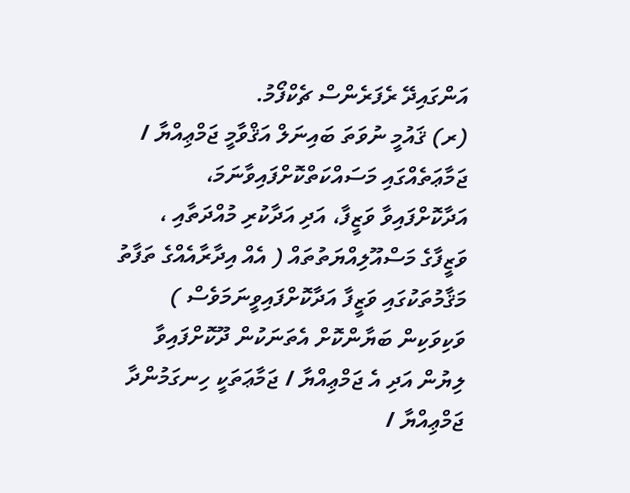އަންގައިދޭ ރެފަރެންސް ޗެކްފޯމު.
(ރ) ޤައުމީ ނުވަތަ ބައިނަލް އަޤްވާމީ ޖަމްޢިއްޔާ / ޖަމާޢަތެއްގައި މަސައްކަތްކޮށްފައިވާނަމަ، އަދާކޮށްފައިވާ ވަޒީފާ، އަދި އަދާކުރި މުއްދަތާއި ، ވަޒީފާގެ މަސްއޫލިއްޔަތުތައް ( އެއް އިދާރާއެއްގެ ތަފާތު މަޤާމުތަކުގައި ވަޒީފާ އަދާކޮށްފައިވީނަމަވެސް ) ވަކިވަކިން ބަޔާންކޮށް އެތަނަކުން ދޫކޮށްފައިވާ ލިޔުން އަދި އެ ޖަމްޢިއްޔާ / ޖަމާޢަތަކީ ހިނގަމުންދާ ޖަމްޢިއްޔާ /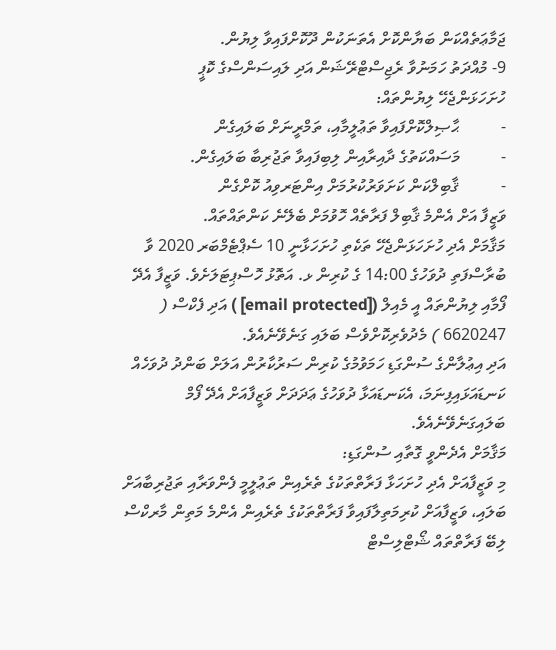ޖަމާޢަތެއްކަން ބަޔާންކޮށް އެތަނަކުން ދޫކޮށްފައިވާ ލިޔުން.
9- މުއްދަތު ހަމަނުވާ ރެޖިސްޓްރޭޝަން އަދި ލައިސަންސްގެ ކޮޕީ
ހުށަހަޅަންޖެހޭ ލިޔުންތައް:
-          ޙާޞިލްކޮށްފައިވާ ތަޢުލީމާއި، ތަމްރީނަށް ބަލައިގެން
-          މަސައްކަތުގެ ދާއިރާއިން ލިބިފައިވާ ތަޖުރިބާ ބަލައިގެން.
-          ޤާބިލްކަން ކަށަވަރުކުރުމަށް އިންޓަރވިއު ކޮށްގެން
ވަޒީފާ އަށް އެންމެ ޤާބިލް ފަރާތެއް ހޮވުމަށް ބެލޭނެ ކަންތައްތައް.
މަޤާމަށް އެދި ހުށަހަޅަންޖެހޭ ތަކެތި ހުށަހަޅާނީ 10 ސެޕްޓެމްބަރ 2020 ވާ ބުރާސްފަތި ދުވަހުގެ 14:00 ގެ ކުރިން ޅ. އަތޮޅު ހޮސްޕިޓަލަށެވެ. ވަޒީފާ އެދޭ ފޯމާއި ލިޔުންތައް އީ މެއިލް ([email protected] ) އަދި ފެކްސް ( 6620247 ) މެދުވެރިކޮށްވެސް ބަލައި ގަނެވޭނެއެވެ.
އަދި އިޢުލާންގެ ސުންގަޑި ހަމަވުމުގެ ކުރިން ސަރުކާރުން އަލަށް ބަންދު ދުވަހެއް ކަނޑައަޅައިފިނަމަ، އެކަނޑައަޅާ ދުވަހުގެ ޢަދަދަށް ވަޒީފާއަށް އެދޭ ފޯމް ބަލައިގަނެވޭނެއެވެ.
މަޤާމަށް އެދެންވީ ގޮތާއި ސުންގަޑި:
މި ވަޒީފާއަށް އެދި ހުށަހަޅާ ފަރާތްތަކުގެ ތެރެއިން ތަޢުލީމީ ފެންވަރާއި ތަޖުރިބާއަށް ބަލައި، ވަޒީފާއަށް ކުރިމަތިލާފައިވާ ފަރާތްތަކުގެ ތެރެއިން އެންމެ މަތިން މާރކްސް ލިބޭ ފަރާތްތައް ޝޯޓްލިސްޓް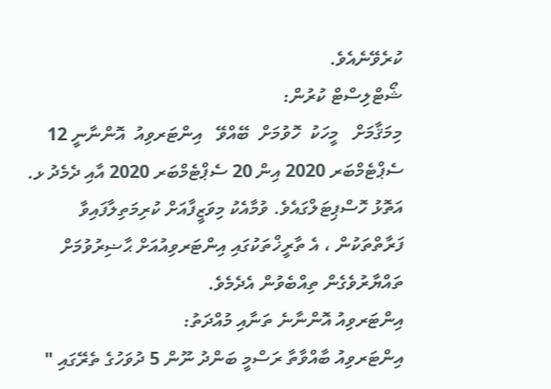ކުރެވޭނެއެވެ.
ޝޯޓްލިސްޓް ކުރުން:
މިމަޤާމަށް   މީހަކު  ހޮވުމަށް  ބޭއްވޭ   އިންޓަރވިއު  އޮންނާނީ 12 ސެޕްޓެމްބަރ 2020 އިން 20 ސެޕްޓެމްބަރ 2020 އާއި ދެމެދު ޅ. އަތޮޅު ހޮސްޕިޓަލްގައެވެ. ވުމާއެކު މިވަޒީފާއަށް ކުރިމަތިލާފައިވާ ފަރާތްތަކުން ، އެ ތާރީޚްތަކުގައި އިންޓަރވިއުއަށް ޙާޟިރުވުމަށް ތައްޔާރުވެގެން ތިއްބެވުން އެދެމެވެ.
އިންޓަރވިއު އޮންނާނެ ތަނާއި މުއްދަތު:
އިންޓަރވިއު ބާއްވާތާ ރަސްމީ ބަންދު ނޫން 5 ދުވަހުގެ ތެރޭގައި "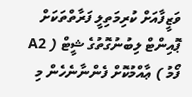ވަޒީފާއަށް ކުރިމަތިލީ ފަރާތްތަކަށް ޕޮއިންޓް ލިބުނުގޮތުގެ ޝީޓް ( A2 ފޯމު ) ޢާއްމުކޮށް ފެންނާނެހެން މި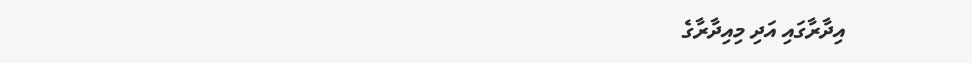އިދާރާގައި އަދި މިއިދާރާގެ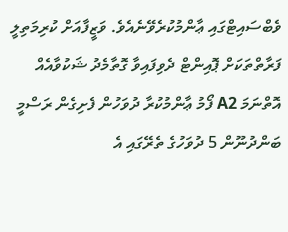ވެބްސައިޓްގައި ޢާންމުކުރެވޭނެއެވެ. ވަޒީފާއަށް ކުރިމަތިލީ ފަރާތްތަކަށް ޕޮއިންޓް ދެވިފައިވާ ގޮތާމެދު ޝަކުވާއެއް އޮތްނަމަ A2 ފޯމު ޢާންމުކުރާ ދުވަހުން ފެށިގެން ރަސްމީ ބަންދުނޫން 5 ދުވަހުގެ ތެރޭގައި އެ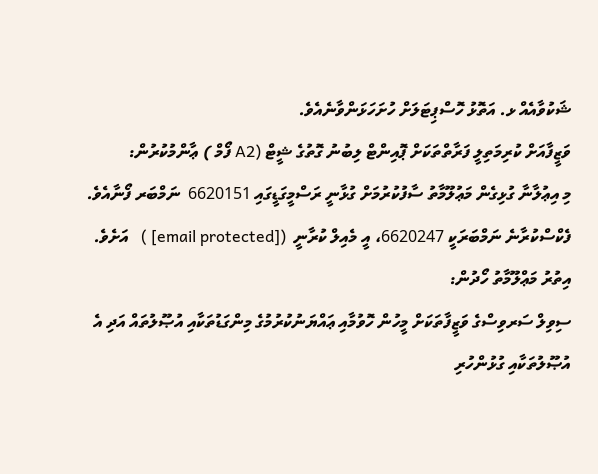ޝަކުވާއެއް ޅ. އަތޮޅު ހޮސްޕިޓަލަށް ހުށަހަޅަންވާނެއެވެ.
ވަޒީފާއަށް ކުރިމަތިލީ ފަރާތްތަކަށް ޕޮއިންޓް ލިބުނު ގޮތުގެ ޝީޓް (A2 ފޯމް ) ޢާންމުކުރުން:
މި އިޢުލާނާ ގުޅިގެން މަޢުލޫމާތު ސާފުކުރުމަށް ގުޅާނީ ރަސްމީގަޑީގައި 6620151  ނަމްބަރ ފޯނާއެވެ. ފެކްސްކުރާނެ ނަމްބަރަކީ 6620247، އީ މެއިލް ކުރާނީ  ([email protected] )   އަށެވެ.
އިތުރު މަޢްލޫމާތު ހޯދުން:
ސިވިލް ސަރވިސްގެ ވަޒީފާތަކަށް މީހުން ހޮވުމާއި ޢައްޔަނުކުރުމުގެ މިންގަޑުތަކާއި އުޞޫލުތައް އަދި އެ އުޞޫލުތަކާއި ގުޅުންހުރި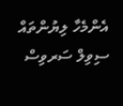އެންމެހާ ލިޔުންތައް ސިވިލް ސަރވިސް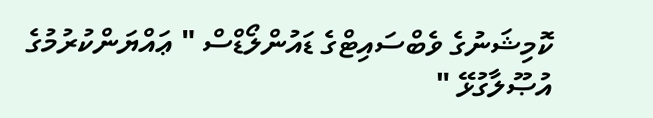ކޮމިޝަނުގެ ވެބްސައިޓްގެ ޑައުންލޯޑްސް " ޢައްޔަންކުރުމުގެ  އުޞޫލާގުޅޭ "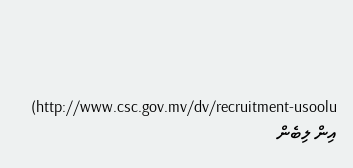http://www.csc.gov.mv/dv/recruitment-usoolu) އިން ލިބެން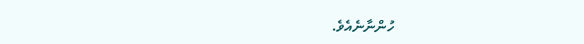ހުންނާނެއެވެ.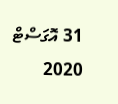31 އޮގަސްޓް 2020